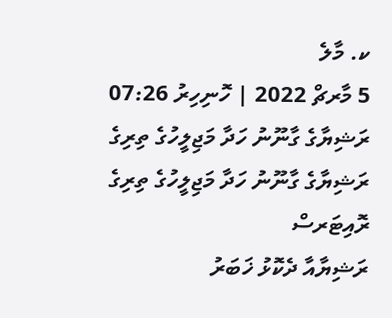ކ. މާލެ
5 މާރޗް 2022 | ހޮނިހިރު 07:26
ރަޝިޔާގެ ގާނޫނު ހަދާ މަޖިލީހުގެ ތިރިގެ
ރަޝިޔާގެ ގާނޫނު ހަދާ މަޖިލީހުގެ ތިރިގެ
ރޮއިޓަރސް
ރަޝިޔާއާ ދެކޮޅު ޚަބަރު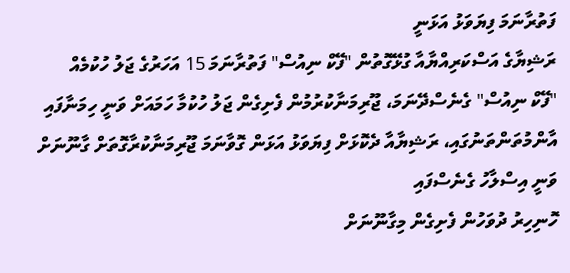ފަތުރާނަމަ ފިޔަވަޅު އަޅަނީ
ރަޝިޔާގެ އަސްކަރިއްޔާއާ ގުޅޭގޮތުން "ފޭކް ނިއުސް" ފަތުރާނަމަ 15 އަހަރުގެ ޖަލު ހުކުމެއް
"ފޭކް ނިއުސް" ގެނެސްދޭނަމަ، ޖޫރިމަނާކުރުމުން ފެށިގެން ޖަލު ހުކުމާ ހަމައަށް ވަނީ ހިމަނާފައި
އާންމުތަންތަނުގައި، ރަޝިޔާއާ ދެކޮޅަށް ފިޔަވަޅު އަޅަން ގޮވާނަމަ ޖޫރިމަނާކުރާގޮތަށް ގާނޫނަށް ވަނީ އިސްލާހު ގެނެސްފައި
ހޮނިހިރު ދުވަހުން ފެށިގެން މިގާނޫނަށް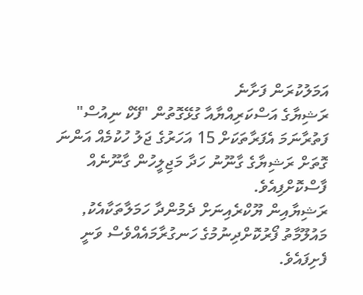އަމަލުކުރަން ފަށާނެ
ރަޝިޔާގެ އަސްކަރިއްޔާއާ ގުޅޭގޮތުން "ފޭކް ނިއުސް" ފަތުރާނަމަ އެފަރާތަކަށް 15 އަހަރުގެ ޖަލު ހުކުމެއް އަންނަ ގޮތަށް ރަޝިޔާގެ ގާނޫނު ހަދާ މަޖިލީހުން ގާނޫނެއް ފާސްކޮށްފިއެވެ.
ރަޝިޔާއިން ޔޫކްރެއިނަށް ދެމުންދާ ހަމަލާތަކާއެކު, މައުލޫމާތު ފޯރުކޮށްދިނުމުގެ ހަނގުރާމައެއްވެސް ވަނީ ފެށިފައެވެ.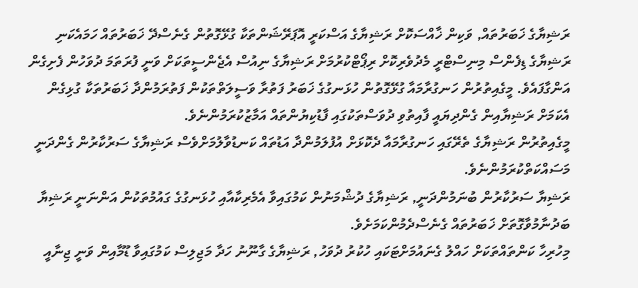ރަޝިޔާގެ ޚަބަރުތައް, ވަކިން ޚާއްސަކޮށް ރަޝިޔާގެ އަސްކަރީ އޮޕަރޭޝަންތަކާ ގުޅޭގޮތުން ގެނެސްދޭ ޚަބަރުތައް ހަމައެކަނި ރަޝިޔާގެ ޑިފެންސް މިނިސްޓްރީ މެދުވެރިކޮށް ރިޕޯޓްކުރުމަށް ރަޝިޔާގެ ނިއުސް އެޖެންސީތަކަށް ވަނީ ފުރަތަމަ ދުވަހުން ފެށިގެން އަންގާފައެވެ. މީގެއިތުރުން ހަނގުރާމައާ ގުޅޭގޮތުން ހުޅަނގުގެ ޚަބަރު ފަތުރާ ވަސީލަތްތަކުން ފަތުރަމުންދާ ޚަބަރުތަކާ ގުޅިގެން އެކަމަށް ރަޝިޔާއިން ގެންދިޔައީ ފާއިތުވި ދުވަސްތަކުގައި ފާޑުކިޔުންތައް އަމާޒުކުރަމުންނެވެ.
މީގެއިތުރުން ރަޝިޔާގެ ތެރޭގައި ހަނގުރާމައާ ދެކޮޅަށް އުފުލަމުންދާ އަޑުތައް ކަނޑުވާލުމަށްވެސް ރަޝިޔާގެ ސަރުކާރުން ގެންދަނީ މަސައްކަތްކުރަމުންނެވެ.
ރަޝިޔާ ސަރުކާރުން ބުނަމުންދަނީ, ރަޝިޔާގެ ދުޝްމަނުން ކަމުގައިވާ އެމެރިކާއާއި ހުޅަނގުގެ ގައުމުތަކުން އަންނަނީ ރަޝިޔާ ބަދުނާމުވާގޮތަށް ޚަބަރުތައް ގެނެސްދެމުންކަމަށެވެ.
މިހުރިހާ ކަންތައްތަކަށް ހައްލު ގެނައުމަށްޓަކައި ހުކުރު ދުވަހު, ރަޝިޔާގެ ގާނޫނު ހަދާ މަޖިލިސް ކަމުގައިވާ ޑޫމާއިން ވަނީ ޖިނާއީ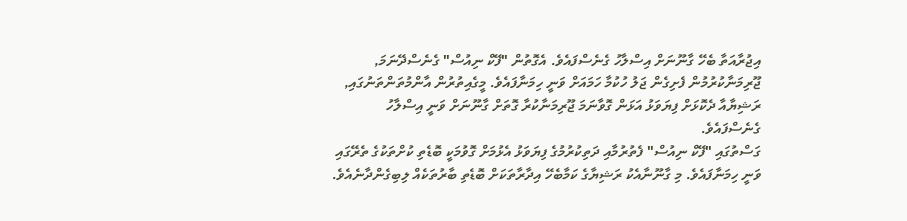އިޖުރާއަތާ ބެހޭ ގާނޫނަށް އިސްލާހު ގެނެސްފައެވެ. އެގޮތުން "ފޭކް ނިއުސް" ގެނެސްދޭނަމަ, ޖޫރިމަނާކުރުމުން ފެށިގެން ޖަލު ހުކުމާ ހަމައަށް ވަނީ ހިމަނާފައެވެ. މީގެއިތުރުން އާންމުތަންތަނުގައި, ރަޝިޔާއާ ދެކޮޅަށް ފިޔަވަޅު އަޅަން ގޮވާނަމަ ޖޫރިމަނާކުރާ ގޮތަށް ގާނޫނަށް ވަނީ އިސްލާހު ގެނެސްފައެވެ.
ގަސްތުގައި "ފޭކް ނިއުސް" ފެތުރުމާއި ދަތިކުރުމުގެ ފިޔަވަޅު އެޅުމަށް ގޮވުމަކީ ބޮޑެތި ކުށްތަކުގެ ތެރޭގައި ވަނީ ހިމަނާފައެވެ. މި ގާނޫނާއެކު ރަޝިޔާގެ ކަމާބެހޭ އިދާރާތަކަށް ބޮޑެތި ބާރުތަކެއް ލިބިގެންދާނެއެވެ.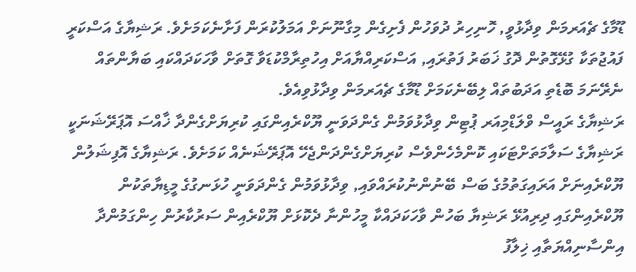ޑޫމާގެ ޗެއަރމަން ވިދާޅުވީ, ހޮނިހިރު ދުވަހުން ފެށިގެން މިގާނޫނަށް އަމަލުކުރަން ފަށާނެކަމަށެވެ. ރަޝިޔާގެ އަސްކަރީ ފައުޖުތަކާ ގުޅޭގޮތުން ދޮގު ޚަބަރު ފަތުރައި, އަސްކަރިއްޔާއަށް އިހުތިރާމްކުޑަވާ ގޮތަށް ވާހަކަދައްކައި ބަޔާންތައް ނެރޭނަމަ ބޮޑެތި އަދަބުތައް ލިބޭނެކަމަށް ޑޫމާގެ ޗެއަރމަން ވިދާޅުވިއެވެ.
ރަޝިޔާގެ ރައީސް ވްލަޑްމިއަރ ޕުޓިން ވިދާޅުވަމުން ގެންދަވަނީ ޔޫކްރެއިންގައި ކުރިޔަށްގެންދާ ޚާއްސަ އޮޕަރޭޝަނަކީ ރަޝިޔާގެ ސަލާމަތަށްޓަކައި ކޮންމެހެންވެސް ކުރިޔަށްގެންދަންޖެހޭ އޮޕަރޭޝަނެއް ކަމަށެވެ. ރަޝިޔާގެ އޮފިޝަލުން ޔޫކްރެއިނަށް އަރައިގަތުމުގެ ބަސް ބޭނުންނުކުރައްވައި, ވިދާޅުވަމުން ގެންދަވަނީ ހުޅަނގުގެ މީޑިޔާތަކުން ޔޫކްރެއިންގައި ދިރިއުޅޭ ރަޝިޔާ ބަހުން ވާހަކަދައްކާ މީހުންނާ ދެކޮޅަށް ޔޫކްރެއިން ސަރުކާރުން ހިންގަމުންދާ އިންސާނިއްޔަތާއި ޚިލާފު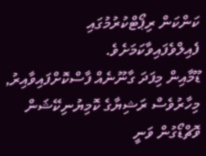ކަންކަން ރިޕޯޓްކުރުމުގައި ފެއިލްވެފައިވާކަމަށެވެ.
ޑޫމާއިން މިފަދަ ގާނޫނެއް ފާސްކޮށްފައިވާއިރު, މިހާރުވެސް ރަޝިޔާގެ ކޮމިޔުނިކޭޝަން ވޮޗްޑޯގުން ވަނީ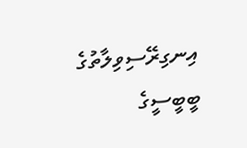އިނގިރޭސިވިލާތުގެ ބީބީސީގެ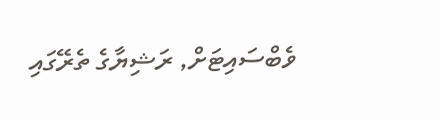ވެބްސައިޓަށް, ރަޝިޔާގެ ތެރޭގައި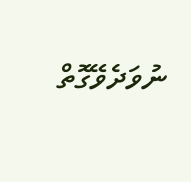ނުވަދެވޭގޮތް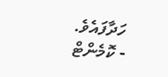ހަދާފައެވެ.
- ކޮމެންޓް